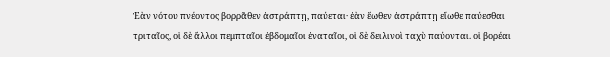Ἐὰν νότου πνέοντος βορρᾶθεν ἀστράπτῃ, παύεται· ἐὰν ἕωθεν ἀστράπτῃ εἴωθε παύεσθαι τριταῖος, οἱ δὲ ἄλλοι πεμπταῖοι ἑβδομαῖοι ἐναταῖοι, οἱ δὲ δειλινοὶ ταχὺ παύονται. οἱ βορέαι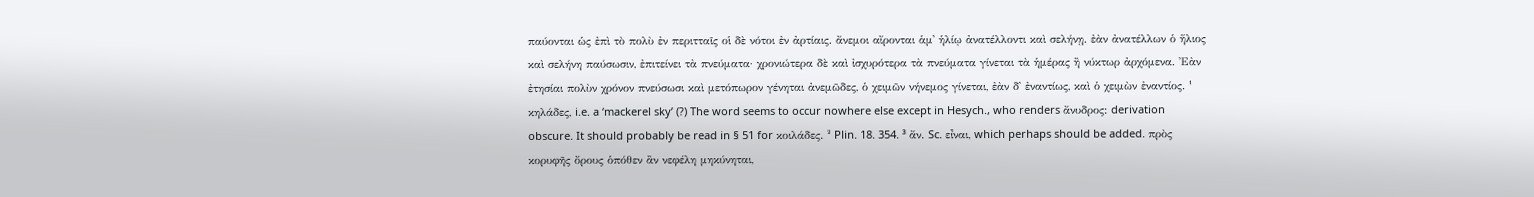παύονται ὡς ἐπὶ τὸ πολὺ ἐν περιτταῖς οἱ δὲ νότοι ἐν ἀρτίαις. ἄνεμοι αἴρονται ἁμ᾿ ἡλίῳ ἀνατέλλοντι καὶ σελήνῃ. ἐὰν ἀνατέλλων ὁ ἥλιος καὶ σελήνη παύσωσιν, ἐπιτείνει τὰ πνεύματα· χρονιώτερα δὲ καὶ ἰσχυρότερα τὰ πνεύματα γίνεται τὰ ἡμέρας ἢ νύκτωρ ἀρχόμενα. Ἐὰν ἐτησίαι πολὺν χρόνον πνεύσωσι καὶ μετόπωρον γένηται ἀνεμῶδες, ὁ χειμῶν νήνεμος γίνεται, ἐὰν δ᾿ ἐναντίως, καὶ ὁ χειμὼν ἐναντίος. ¹ κηλάδες, i.e. a ‘mackerel sky’ (?) The word seems to occur nowhere else except in Hesych., who renders ἄνυδρος: derivation obscure. It should probably be read in § 51 for κοιλάδες. ² Plin. 18. 354. ³ ἄν. Sc. εἶναι, which perhaps should be added. πρὸς κορυφῆς ὄρους ὁπόθεν ἂν νεφέλη μηκύνηται,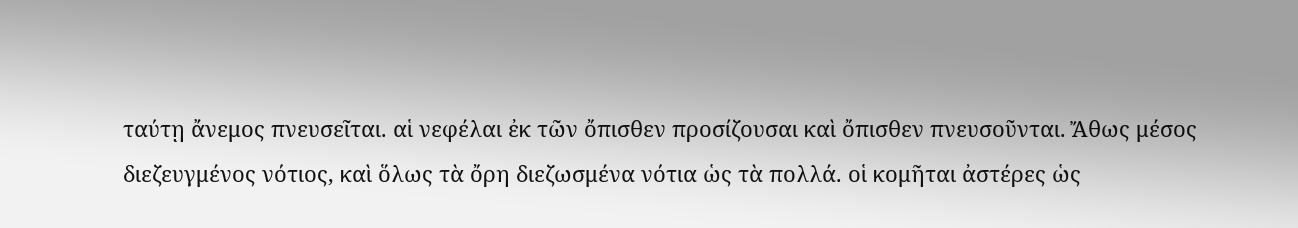ταύτῃ ἄνεμος πνευσεῖται. αἱ νεφέλαι ἐκ τῶν ὄπισθεν προσίζουσαι καὶ ὄπισθεν πνευσοῦνται. Ἄθως μέσος διεζευγμένος νότιος, καὶ ὅλως τὰ ὄρη διεζωσμένα νότια ὡς τὰ πολλά. οἱ κομῆται ἀστέρες ὡς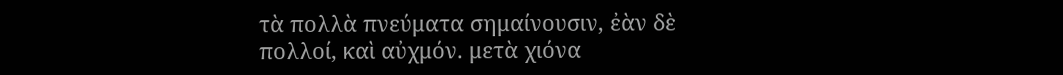τὰ πολλὰ πνεύματα σημαίνουσιν, ἐὰν δὲ πολλοί, καὶ αὐχμόν. μετὰ χιόνα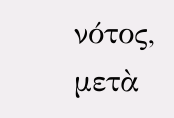νότος, μετὰ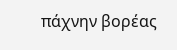πάχνην βορέας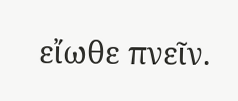εἴωθε πνεῖν.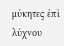μύκητες ἐπὶ λύχνου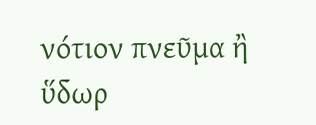νότιον πνεῦμα ἢ ὕδωρ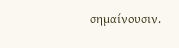σημαίνουσιν.